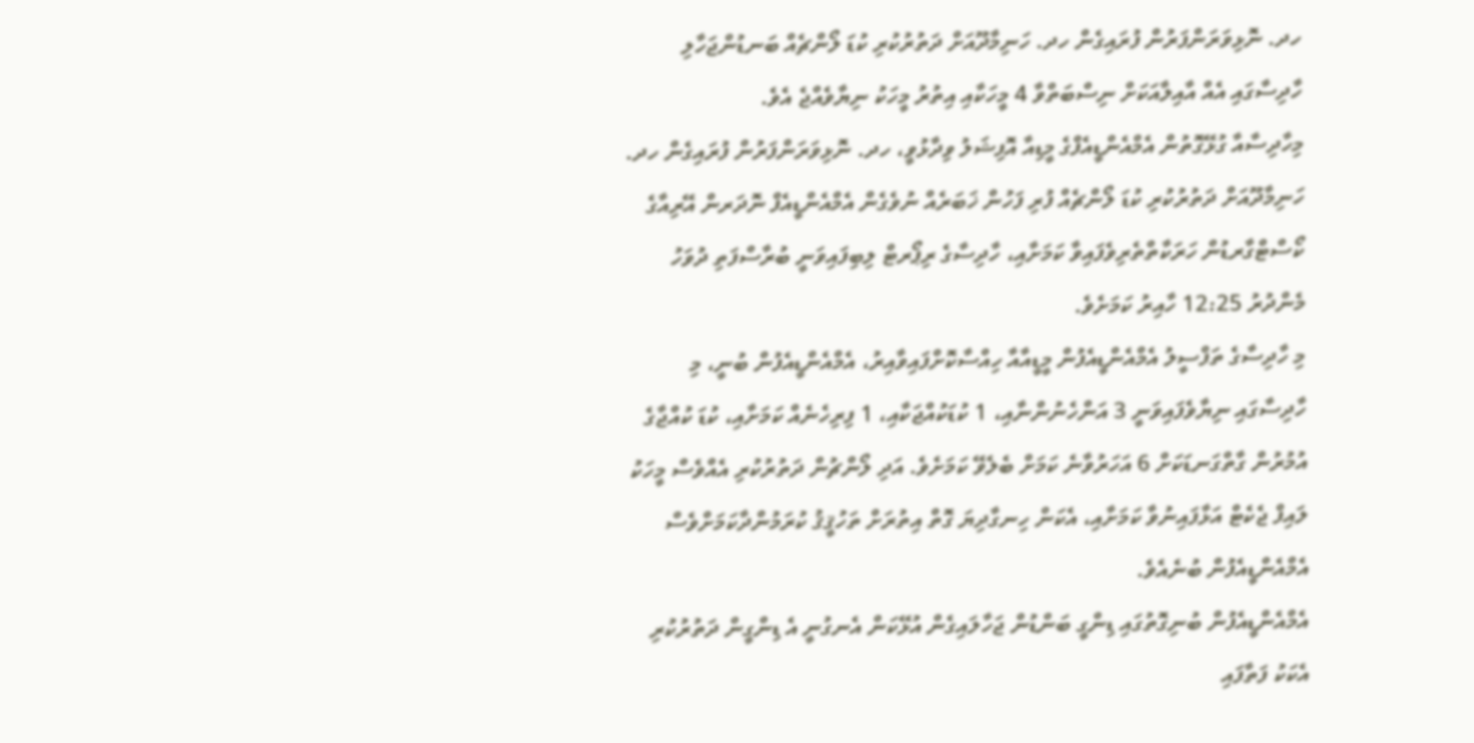ހދ. ނޮޅިވަރަންފަރުން ފުރައިގެން ހދ. ހަނިމާދޫއަށް ދަތުރުކުރި ކުޑަ ލޯންޗެއް ބަނޑުންޖަހާލި ހާދިސާގައި އެއް އާއިލާއަކަށް ނިސްބަތްވާ 4 މީހަކާއި އިތުރު މީހަކު ނިޔާވެއްޖެ އެވެ.
މިހާދިސާއާ ގުޅޭގޮތުން އެމްއެންޑީއެފްގެ މީޑިއާ އޮފިޝަލު ވިދާޅުވީ، ހދ. ނޮޅިވަރަންފަރުން ފުރައިގެން ހދ. ހަނިމާދޫއަށް ދަތުރުކުރި ކުޑަ ލޯންޗެއް ފުރި ފަހުން ޚަބަރެއް ނުވެގެން އެމްއެންޑީއެފް ނޮދަރން އޭރިއާގެ ކޯސްޓްގާރޑުން ހަރަކާތްތެރިވެފައިވާ ކަމަށާއި، ހާދިސާގެ ރިޕޯރޓް ލިބިފައިވަނީ ބުރާސްފަތި ދުވަހު މެންދުރު 12:25 ހާއިރު ކަމަށެވެ.
މި ހާދިސާގެ ތަފްސީލު އެމްއެންޑީއެފުން މީޑީއާއާ ހިއްސާކޮށްފައިވާއިރު، އެމްއެންޑީއެފުން ބުނީ، މި ހާދިސާގައި ނިޔާވެފައިވަނީ 3 އަންހެނުންނާއި، 1 ކުޑަކުއްޖަކާއި، 1 ފިރިހެނެއް ކަމަށާއި، ކުޑަ ކުއްޖާގެ އުމުރުން ގާތްގަނޑަކަށް 6 އަހަރުވާނެ ކަމަށް ބެލެވޭ ކަމަށެވެ. އަދި ލޯންޗުން ދަތުރުކުރި އެއްވެސް މީހަކު ލައިފް ޖެކެޓް އަޅާފައިނުވާ ކަމަށާއި، އެކަން ހިނގާދިޔަ ގޮތް އިތުރަށް ތަހުޤީޤު ކުރަމުންދާކަމަށްވެސް އެމްއެންޑީއެފުން ބުނެއެވެ.
އެމްއެންޑީއެފުން ބުނިގޮތުގައި ޑިންގީ ބަންޑުން ޖަހާލައިގެން އުޅޭކަން އެނގުނީ އެ ޑިންގީން ދަތުރުކުރި އެކަކު ފަތާފައި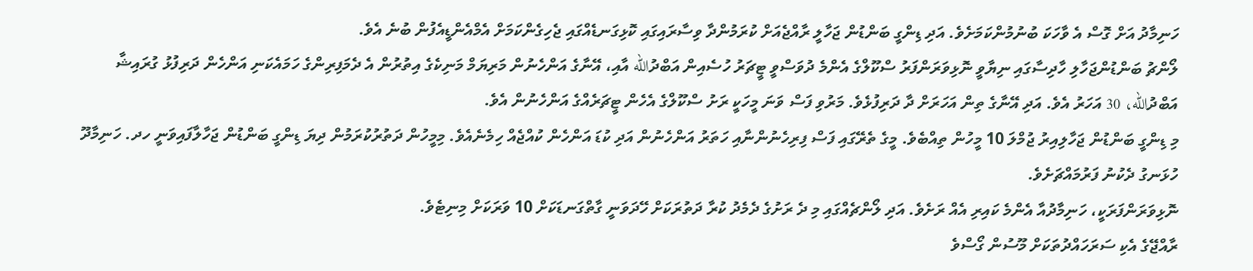ހަނިމާދު އަށް ގޮސް އެ ވާހަކަ ބުނުމުންކަމަށެވެ. އަދި ޑިންގީ ބަންޑުން ޖަހާލީ ރާއްޖެއަށް ކުރަމުންދާ ވިސާރައިގައި ކޮޅިގަނޑެއްގައި ޖެހިގެންކަމަށް އެމްއެންޑީއެފުން ބުނެ އެވެ.
ލޯންޗު ބަންޑުންޖަހާލި ހާދިސާގައި ނިޔާވީ ނޮޅިވަރަންފަރު ސްކޫލްގެ އެންމެ ދުވަސްވީ ޓީޗަރު ހުސެއިން އަބްދުالله އާއި، އޭނާގެ އަންހެނުން މަރިޔަމް މަނިކެގެ އިތުރުން އެ ދެމަފިރިންގެ ހަމައެކަނި އަންހެން ދަރިފުޅު ގުރައިޝާ އަބްދުالله، 30 އަހަރު އެވެ. އަދި އޭނާގެ ތިން އަހަރަށް ދާ ދަރިފުޅެވެ. މަރުވި ފަސް ވަނަ މީހަކީ ރަށު ސްކޫލްގެ އެހެން ޓީޗަރެއްގެ އަންހެނުން އެވެ.
މި ޑިންގީ ބަންޑުން ޖަހާލިއިރު ޖުމްލަ 10 މީހުން ތިއްބެވެ. މީގެ ތެރޭގައި ފަސް ފިރިހެނުންނާއި ހަތަރު އަންހެނުން އަދި ކުޑަ އަންހެން ކުއްޖެއް ހިމެނެއެވެ. މިމީހުން ދަތުރުކުރަމުން ދިޔަ ޑިންގީ ބަންޑުން ޖަހާލާފައިވަނީ ހދ. ހަނިމާދޫ ހުޅަނގު ދެކުނު ފަރުމައްޗަށެވެ.
ނޮޅިވަރަންފަރަކީ، ހަނިމާދުއާ އެންމެ ކައިރި އެއް ރަށެވެ. އަދި ލޯންޗެއްގައި މި ދެ ރަށުގެ ދެމެދު ކުރާ ދަތުރަކަށް ހޭދަވަނީ ގާތްގަނޑަކަށް 10 ވަރަކަށް މިނިޓެވެ.
ރާއްޖޭގެ އެކި ސަރަހައްދުތަކަށް މޫސުން ގޯސްވެ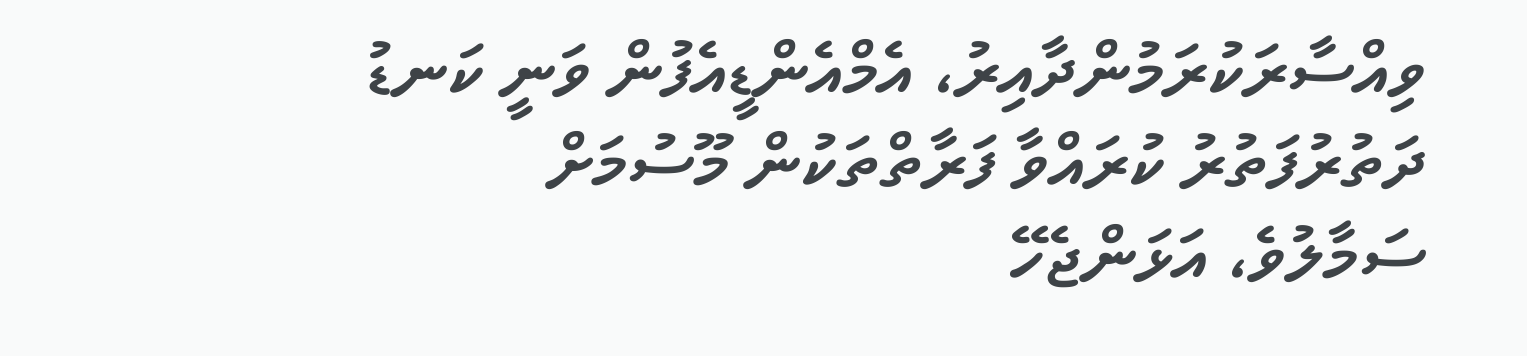ވިއްސާރަކުރަމުންދާއިރު، އެމްއެންޑީއެފުން ވަނީ ކަނޑު ދަތުރުފަތުރު ކުރައްވާ ފަރާތްތަކުން މޫސުމަށް ސަމާލުވެ، އަޅަންޖެހޭ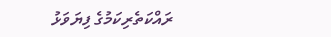ރައްކަތެރިކަމުގެ ފިޔަވަޅު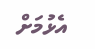އެޅުމަށް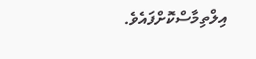އިލްތިމާސްކޮށްފައެވެ.